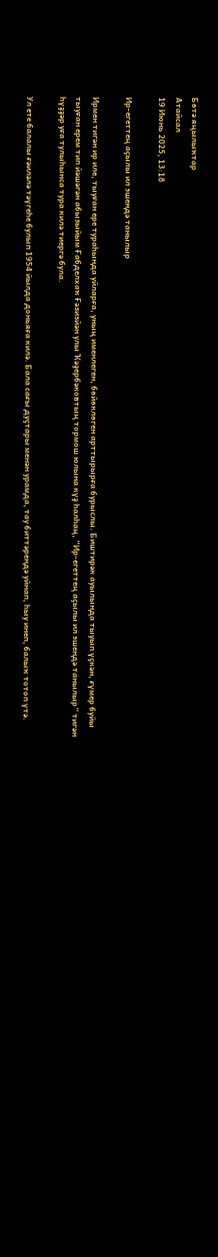Бөтә яңылыҡтар
Атайсал
19 Июнь 2025, 13:18

Ир-егеттең аҫылы ил эшендә танылыр

Ирмен тигән ир иле, тыуған ере тураһында уйларға, уның именлеген, бөйөклөген арттырырға бурыслы. Биштирәк ауылында тыуып үҫкән, ғүмер буйы тыуған ерем тип йәшәгән абызыйым Ғабделхаҡ Ғәзизйән улы Ҡәҙербәковтың тормош юлына күҙ һалһаң, “Ир-егеттең аҫылы ил эшендә танылыр” тигән һүҙҙәр уға тулыһынса тура килә тиергә була.

Ул ете балалы ғәиләлә тәүгеһе булып 1954 йылда доньяға килә. Бала сағы дуҫтары менән урамда, тау биттәрендә уйнап, һыу инеп, балыҡ тотоп үтә.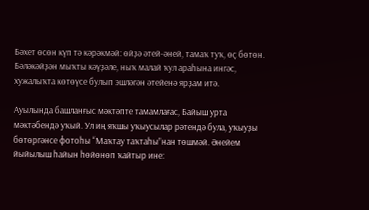Бәхет өсөн күп тә кәрәкмәй: өйҙә әтей-әней, тамаҡ туҡ, өҫ бөтөн. Бәләкәйҙән мыҡты кәүҙәле, ныҡ малай ҡул араһына ингәс, хужалыҡта көтөүсе булып эшләгән әтейенә ярҙам итә.

Ауылында башланғыс мәктәпте тамамлағас, Байыш урта мәктәбендә уҡый. Ул иң яҡшы уҡыусылар рәтендә була, уҡыуҙы бөтөргәнсе фотоһы “Маҡтау таҡтаһы”нан төшмәй. Әнейем йыйылыш һайын һөйөнөп ҡайтыр ине: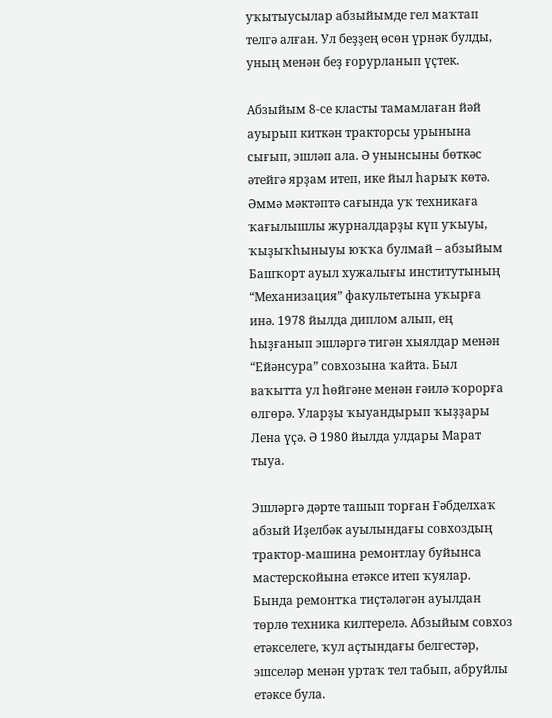уҡытыусылар абзыйымде гел маҡтап телгә алған. Ул беҙҙең өсөн үрнәк булды, уның менән беҙ ғорурланып үҫтек.

Абзыйым 8-се класты тамамлаған йәй ауырып киткән тракторсы урынына сығып, эшләп ала. Ә унынсыны бөткәс әтейгә ярҙам итеп, ике йыл һарыҡ көтә. Әммә мәктәптә сағында уҡ техникаға ҡағылышлы журналдарҙы күп уҡыуы, ҡыҙыҡһыныуы юҡҡа булмай – абзыйым Башҡорт ауыл хужалығы институтының “Механизация” факультетына уҡырға инә. 1978 йылда диплом алып, ең һыҙғанып эшләргә тигән хыялдар менән “Ейәнсура” совхозына ҡайта. Был ваҡытта ул һөйгәне менән ғәилә ҡорорға өлгөрә. Уларҙы ҡыуандырып ҡыҙҙары Лена үҫә. Ә 1980 йылда улдары Марат тыуа.

Эшләргә дәрте ташып торған Ғәбделхаҡ абзый Иҙелбәк ауылындағы совхоздың трактор-машина ремонтлау буйынса мастерскойына етәксе итеп ҡуялар. Бында ремонтҡа тиҫтәләгән ауылдан төрлө техника килтерелә. Абзыйым совхоз етәкселеге, ҡул аҫтындағы белгестәр, эшселәр менән уртаҡ тел табып, абруйлы етәксе була.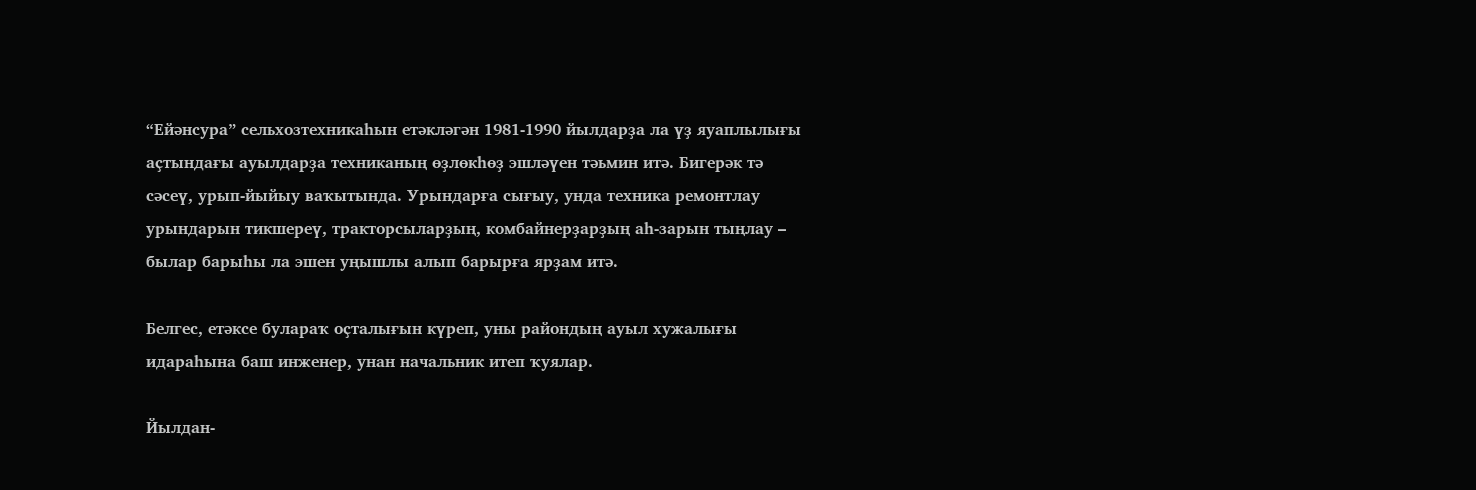“Ейәнсура” сельхозтехникаһын етәкләгән 1981-1990 йылдарҙа ла үҙ яуаплылығы аҫтындағы ауылдарҙа техниканың өҙлөкһөҙ эшләүен тәьмин итә. Бигерәк тә сәсеү, урып-йыйыу ваҡытында. Урындарға сығыу, унда техника ремонтлау урындарын тикшереү, тракторсыларҙың, комбайнерҙарҙың аһ-зарын тыңлау – былар барыһы ла эшен уңышлы алып барырға ярҙам итә.

Белгес, етәксе булараҡ оҫталығын күреп, уны райондың ауыл хужалығы идараһына баш инженер, унан начальник итеп ҡуялар.

Йылдан-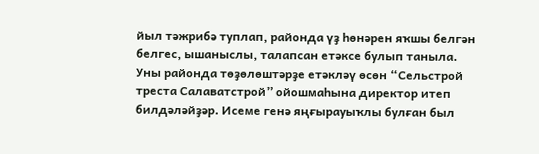йыл тәжрибә туплап, районда үҙ һөнәрен яҡшы белгән белгес, ышаныслы, талапсан етәксе булып таныла. Уны районда төҙөлөштәрҙе етәкләү өсөн “Сельстрой треста Салаватстрой” ойошмаһына директор итеп билдәләйҙәр. Исеме генә яңғырауыҡлы булған был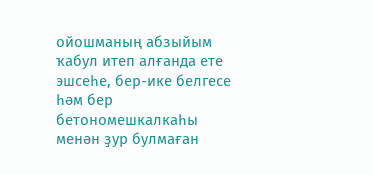ойошманың абзыйым ҡабул итеп алғанда ете эшсеһе, бер-ике белгесе һәм бер бетономешкалкаһы менән ҙур булмаған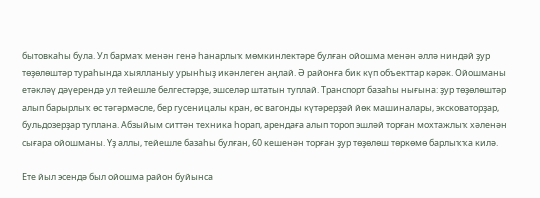бытовкаһы була. Ул бармаҡ менән генә һанарлыҡ мөмкинлектәре булған ойошма менән әллә ниндәй ҙур төҙөлөштәр тураһында хыялланыу урынһыҙ икәнлеген аңлай. Ә районға бик күп объекттар кәрәк. Ойошманы етәкләү дәүерендә ул тейешле белгестәрҙе, эшселәр штатын туплай. Транспорт базаһы нығына: ҙур төҙөлөштәр алып барырлыҡ өс тәгәрмәсле, бер гусеницалы кран, өс вагонды күтәрерҙәй йөк машиналары, эксковаторҙар, бульдозерҙар туплана. Абзыйым ситтән техника һорап, арендаға алып тороп эшләй торған мохтажлыҡ хәленән сығара ойошманы. Үҙ аллы, тейешле базаһы булған, 60 кешенән торған ҙур төҙөлөш төркөмө барлыҡҡа килә.

Ете йыл эсендә был ойошма район буйынса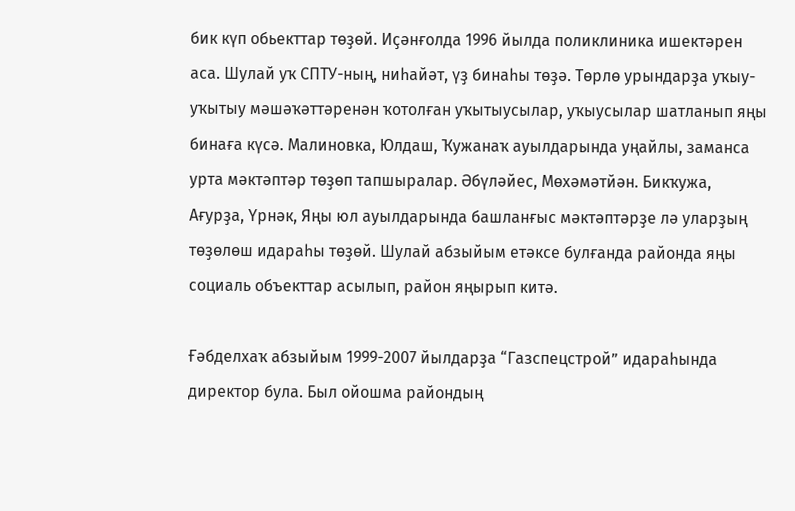бик күп обьекттар төҙөй. Иҫәнғолда 1996 йылда поликлиника ишектәрен аса. Шулай уҡ СПТУ-ның, ниһайәт, үҙ бинаһы төҙә. Төрлө урындарҙа уҡыу-уҡытыу мәшәҡәттәренән ҡотолған уҡытыусылар, уҡыусылар шатланып яңы бинаға күсә. Малиновка, Юлдаш, Ҡужанаҡ ауылдарында уңайлы, заманса урта мәктәптәр төҙөп тапшыралар. Әбүләйес, Мөхәмәтйән. Бикҡужа, Ағурҙа, Үрнәк, Яңы юл ауылдарында башланғыс мәктәптәрҙе лә уларҙың төҙөлөш идараһы төҙөй. Шулай абзыйым етәксе булғанда районда яңы социаль объекттар асылып, район яңырып китә.

Ғәбделхаҡ абзыйым 1999-2007 йылдарҙа “Газспецстрой” идараһында директор була. Был ойошма райондың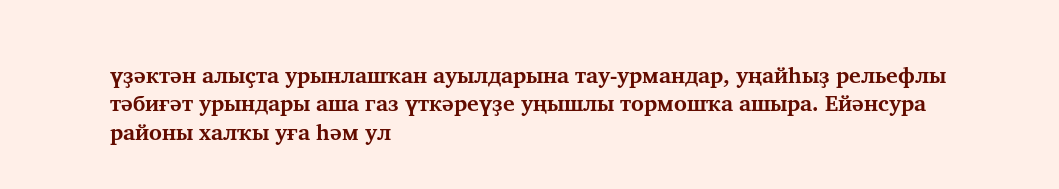үҙәктән алыҫта урынлашҡан ауылдарына тау-урмандар, уңайһыҙ рельефлы тәбиғәт урындары аша газ үткәреүҙе уңышлы тормошҡа ашыра. Ейәнсура районы халҡы уға һәм ул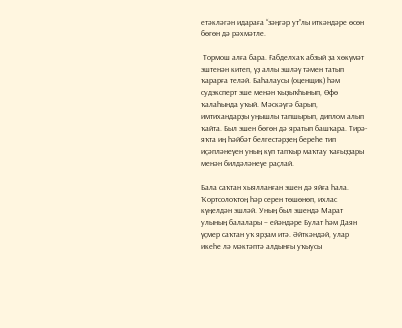етәкләгән идараға “зәңгәр ут”лы иткәндәре өсөн бөгөн дә рәхмәтле.

 Тормош алға бара. Ғабделхаҡ абзый ҙа хөкүмәт эштенән китеп, үҙ аллы эшләү тәмен татып ҡарарға теләй. Баһалаусы (оценщик) һәм судэксперт эше менән ҡыҙыҡһынып, Өфө ҡалаһында уҡый. Мәскәүгә барып, имтихандарҙы уңышлы тапшырып, диплом алып ҡайта. Был эшен бөгөн дә яратып башҡара. Тирә-яҡта иң һәйбәт белгестәрҙең береһе тип иҫәпләнеүен уның күп тапҡыр маҡтау ҡағыҙҙары менән билдәләнеүе раҫлай.

Бала саҡтан хыялланған эшен дә яйға һала. Ҡортсолоҡтоң һәр серен төшөнөп, ихлас күңелдән эшләй. Уның был эшендә Марат улының балалары – ейәндәре Булат һәм Даян үҫмер саҡтан уҡ ярҙам итә. Әйткәндәй, улар икеһе лә мәктәптә алдынғы уҡыусы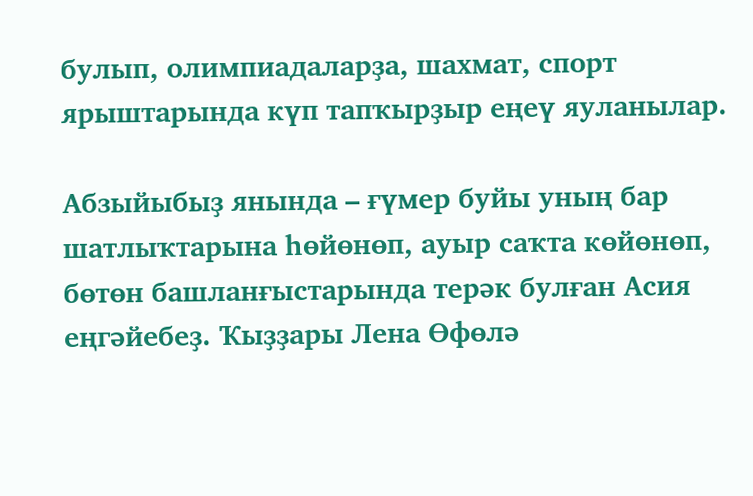булып, олимпиадаларҙа, шахмат, спорт ярыштарында күп тапҡырҙыр еңеү яуланылар.

Абзыйыбыҙ янында – ғүмер буйы уның бар шатлыҡтарына һөйөнөп, ауыр саҡта көйөнөп, бөтөн башланғыстарында терәк булған Асия еңгәйебеҙ. Ҡыҙҙары Лена Өфөлә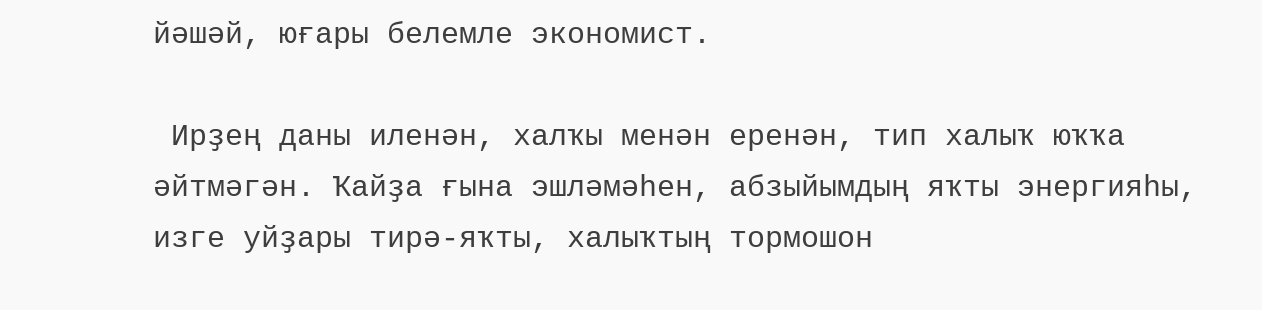йәшәй, юғары белемле экономист.

 Ирҙең даны иленән, халҡы менән еренән, тип халыҡ юҡҡа әйтмәгән. Ҡайҙа ғына эшләмәһен, абзыйымдың яҡты энергияһы, изге уйҙары тирә-яҡты, халыҡтың тормошон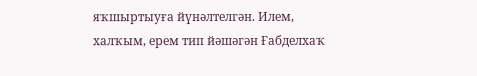яҡшыртыуға йүнәлтелгән. Илем, халҡым, ерем тип йәшәгән Ғабделхаҡ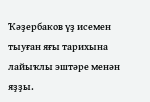Ҡәҙербаков үҙ исемен тыуған яғы тарихына лайыҡлы эштәре менән яҙҙы.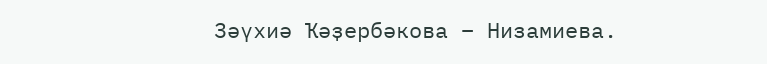Зәүхиә Ҡәҙербәкова – Низамиева.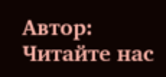Автор:
Читайте нас